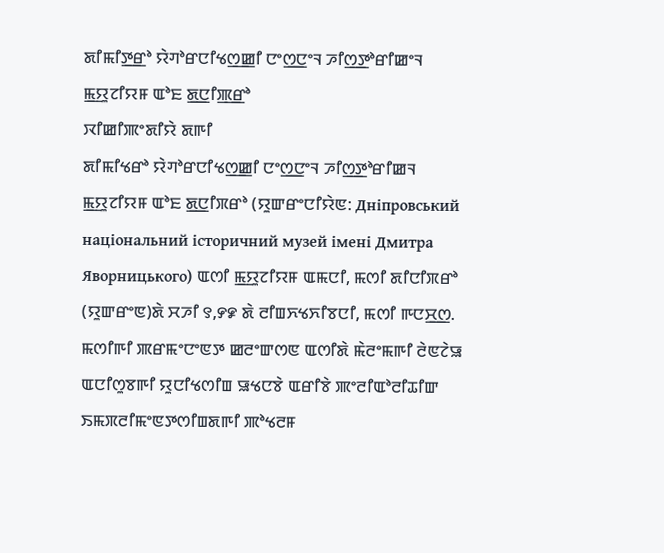ꯗꯤꯃꯤꯇ꯭ꯔꯣ ꯌꯥꯚꯣꯔꯅꯤꯠꯁ꯭ꯀꯤ ꯅꯦꯁ꯭ꯅꯦꯜ ꯍꯤꯁ꯭ꯇꯣꯔꯤꯀꯦꯜ ꯃ꯭ꯌꯨꯖꯤꯌꯝ ꯑꯣꯐ ꯗ꯭ꯅꯤꯄ꯭ꯔꯣ
ꯋꯤꯀꯤꯄꯦꯗꯤꯌꯥ ꯗꯒꯤ
ꯗꯤꯃꯤꯠꯔꯣ ꯌꯥꯚꯣꯔꯅꯤꯠꯁ꯭ꯀꯤ ꯅꯦꯁ꯭ꯅꯦꯜ ꯍꯤꯁ꯭ꯇꯣꯔꯤꯀꯜ ꯃ꯭ꯌꯨꯖꯤꯌꯝ ꯑꯣꯐ ꯗ꯭ꯅꯤꯞꯔꯣ (ꯌꯨꯛꯔꯦꯅꯤꯌꯥꯟ: Дніпровський національний історичний музей імені Дмитра Яворницького) ꯑꯁꯤ ꯃ꯭ꯌꯨꯖꯤꯌꯝ ꯑꯃꯅꯤ, ꯃꯁꯤ ꯗꯤꯅꯤꯞꯔꯣ (ꯌꯨꯛꯔꯦꯟ)ꯗꯥ ꯆꯍꯤ ꯱,꯸꯹ ꯗꯥ ꯂꯤꯡꯈꯠꯈꯤꯕꯅꯤ, ꯃꯁꯤ ꯒꯅꯆ꯭ꯁ. ꯃꯁꯤꯒꯤ ꯄꯔꯃꯦꯅꯦꯟꯇ ꯀꯂꯦꯛꯁꯟ ꯑꯁꯤꯗꯥ ꯃꯥꯂꯦꯃꯒꯤ ꯂꯥꯟꯖꯥꯎ ꯑꯅꯤꯁꯨꯕꯒꯤ ꯌꯨꯅꯤꯠꯁꯤꯡ ꯎꯠꯅꯕꯥ ꯑꯔꯤꯕꯥ ꯄꯦꯂꯤꯑꯣꯂꯤꯊꯤꯛ ꯏꯃꯞꯂꯤꯃꯦꯟꯇꯁꯤꯡꯗꯒꯤ ꯄꯣꯠꯂꯝ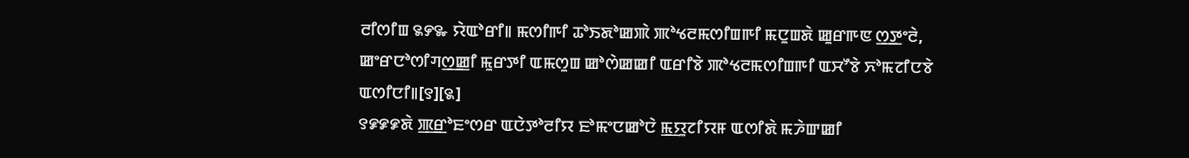ꯂꯤꯁꯤꯡ ꯲꯸꯳ ꯌꯥꯑꯣꯔꯤ꯫ ꯃꯁꯤꯒꯤ ꯊꯣꯏꯗꯣꯀꯄꯥ ꯄꯣꯠꯂꯃꯁꯤꯡꯒꯤ ꯃꯅꯨꯡꯗꯥ ꯀꯨꯔꯒꯟ ꯁ꯭ꯇꯦꯂꯥ, ꯀꯦꯔꯅꯣꯁꯤꯚꯁ꯭ꯀꯤ ꯃꯨꯔꯇꯤ ꯑꯃꯁꯨꯡ ꯀꯣꯁꯥꯀꯀꯤ ꯑꯔꯤꯕꯥ ꯄꯣꯠꯂꯃꯁꯤꯡꯒꯤ ꯑꯆꯧꯕꯥ ꯈꯣꯃꯖꯤꯅꯕꯥ ꯑꯁꯤꯅꯤ꯫[꯱][꯲]
꯱꯹꯹꯹ꯗꯥ ꯄ꯭ꯔꯣꯐꯦꯁꯔ ꯑꯅꯥꯇꯣꯂꯤꯌ ꯐꯣꯃꯦꯅꯀꯣꯅꯥ ꯃ꯭ꯌꯨꯖꯤꯌꯝ ꯑꯁꯤꯗꯥ ꯃꯍꯥꯛꯀꯤ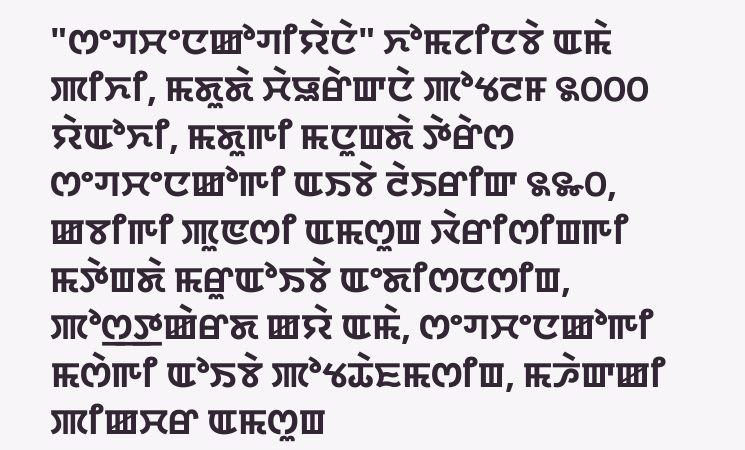"ꯁꯦꯚꯆꯦꯅꯀꯣꯚꯤꯌꯥꯅꯥ" ꯈꯣꯃꯖꯤꯅꯕꯥ ꯑꯃꯥ ꯄꯤꯈꯤ, ꯃꯗꯨꯗꯥ ꯆꯥꯎꯔꯥꯛꯅꯥ ꯄꯣꯠꯂꯝ ꯲꯰꯰꯰ ꯌꯥꯑꯣꯈꯤ, ꯃꯗꯨꯒꯤ ꯃꯅꯨꯡꯗꯥ ꯇꯥꯔꯥꯁ ꯁꯦꯚꯆꯦꯅꯀꯣꯒꯤ ꯑꯏꯕꯥ ꯂꯥꯏꯔꯤꯛ ꯲꯳꯰, ꯀꯕꯤꯒꯤ ꯄꯨꯟꯁꯤ ꯑꯃꯁꯨꯡ ꯋꯥꯔꯤꯁꯤꯡꯒꯤ ꯃꯇꯥꯡꯗꯥ ꯃꯔꯨꯑꯣꯏꯕꯥ ꯑꯦꯗꯤꯁꯅꯁꯤꯡ, ꯄꯣꯁ꯭ꯇꯀꯥꯔꯗ ꯀꯌꯥ ꯑꯃꯥ, ꯁꯦꯚꯆꯦꯅꯀꯣꯒꯤ ꯃꯁꯥꯒꯤ ꯑꯣꯏꯕꯥ ꯄꯣꯠꯊꯥꯐꯃꯁꯤꯡ, ꯃꯍꯥꯛꯀꯤ ꯄꯤꯀꯆꯔ ꯑꯃꯁꯨꯡ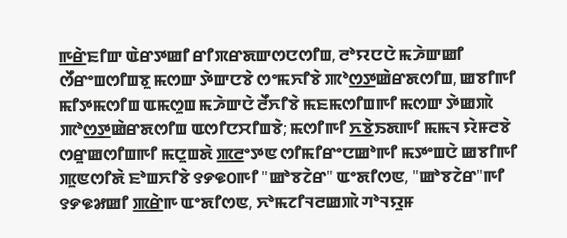ꯒ꯭ꯔꯥꯐꯤꯛ ꯑꯥꯔꯇꯀꯤ ꯔꯤꯞꯔꯗꯛꯁꯅꯁꯤꯡ, ꯂꯣꯌꯅꯅꯥ ꯃꯍꯥꯛꯀꯤ ꯁꯩꯔꯦꯡꯁꯤꯡꯕꯨ ꯃꯁꯛ ꯇꯥꯛꯅꯕꯥ ꯁꯦꯃꯈꯤꯕꯥ ꯄꯣꯁ꯭ꯇꯀꯥꯔꯗꯁꯤꯡ, ꯀꯕꯤꯒꯤ ꯃꯤꯇꯃꯁꯤꯡ ꯑꯃꯁꯨꯡ ꯃꯍꯥꯛꯅꯥ ꯂꯩꯈꯤꯕꯥ ꯃꯐꯃꯁꯤꯡꯒꯤ ꯃꯁꯛ ꯇꯥꯀꯄꯥ ꯄꯣꯁ꯭ꯇꯀꯥꯔꯗꯁꯤꯡ ꯑꯁꯤꯅꯆꯤꯡꯕꯥ; ꯃꯁꯤꯒꯤ ꯈ꯭ꯕꯥꯏꯗꯒꯤ ꯃꯃꯜ ꯌꯥꯝꯂꯕꯥ ꯁꯔꯨꯀꯁꯤꯡꯒꯤ ꯃꯅꯨꯡꯗꯥ ꯄ꯭ꯂꯦꯇꯟ ꯁꯤꯃꯤꯔꯦꯅꯀꯣꯒꯤ ꯃꯇꯦꯡꯅꯥ ꯀꯕꯤꯒꯤ ꯄꯨꯟꯁꯤꯗꯥ ꯐꯣꯡꯈꯤꯕꯥ ꯱꯸꯶꯰ꯒꯤ "ꯀꯣꯕꯖꯥꯔ" ꯑꯦꯗꯤꯁꯟ, "ꯀꯣꯕꯖꯥꯔ"ꯒꯤ ꯱꯸꯶꯷ꯀꯤ ꯄ꯭ꯔꯥꯒ ꯑꯦꯗꯤꯁꯟ, ꯈꯣꯃꯖꯤꯜꯂꯀꯄꯥ ꯚꯣꯜꯌꯨꯝ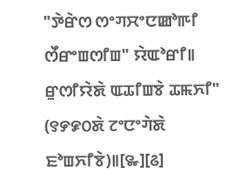"ꯇꯥꯔꯥꯁ ꯁꯦꯚꯆꯦꯅꯀꯣꯒꯤ ꯁꯩꯔꯦꯡꯁꯤꯡ" ꯌꯥꯑꯣꯔꯤ꯫ ꯔꯨꯁꯤꯌꯥꯗꯥ ꯑꯊꯤꯡꯕꯥ ꯊꯃꯈꯤ" (꯱꯸꯹꯰ꯗꯥ ꯖꯦꯅꯦꯚꯥꯗꯥ ꯐꯣꯡꯈꯤꯕꯥ)꯫[꯳][꯴]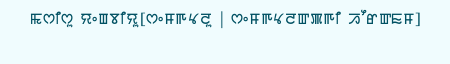ꯃꯁꯤꯁꯨ ꯌꯦꯡꯕꯤꯌꯨ[ꯁꯦꯝꯒꯠꯂꯨ | ꯁꯦꯝꯒꯠꯂꯛꯄꯒꯤ ꯍꯧꯔꯛꯐꯝ]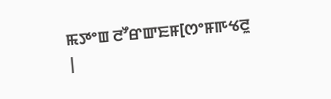ꯃꯇꯦꯡ ꯂꯧꯔꯛꯐꯝ[ꯁꯦꯝꯒꯠꯂꯨ |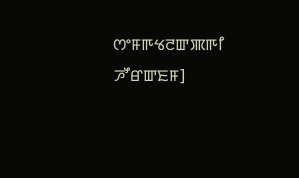ꯁꯦꯝꯒꯠꯂꯛꯄꯒꯤ ꯍꯧꯔꯛꯐꯝ]